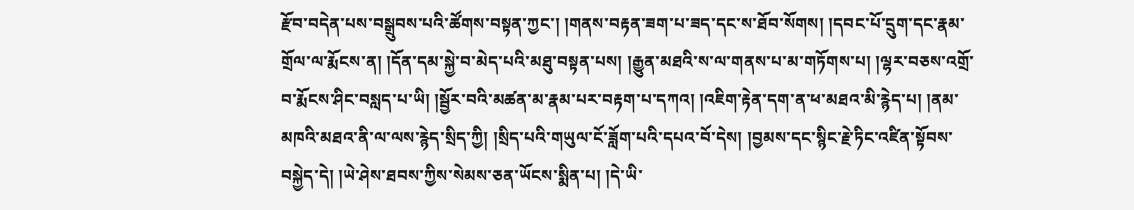རྫོབ་བདེན་པས་བསྒྲུབས་པའི་ཚོགས་བསྟན་ཀྱང་། །གནས་བརྟན་ཟག་པ་ཟད་དང་ས་ཐོབ་སོགས། །དབང་པོ་དྲུག་དང་རྣམ་གྲོལ་ལ་རྨོངས་ན། །དོན་དམ་སྐྱེ་བ་མེད་པའི་མཐུ་བསྟན་པས། །རྒྱུན་མཐའི་ས་ལ་གནས་པ་མ་གཏོགས་པ། །ལྷར་བཅས་འགྲོ་བ་རྨོངས་ཤིང་བསླད་པ་ཡི། །སྦྱོར་བའི་མཚན་མ་རྣམ་པར་བརྟག་པ་དཀའ། །འཇིག་རྟེན་དག་ན་ཕ་མཐའ་མི་རྙེད་པ། །ནམ་མཁའི་མཐའ་ནི་ལ་ལས་རྙེད་སྲིད་ཀྱི། །སྲིད་པའི་གཡུལ་ངོ་ཟློག་པའི་དཔའ་བོ་དེས། །བྱམས་དང་སྙིང་རྗེ་ཏིང་འཛིན་སྟོབས་བསྐྱེད་དེ། །ཡེ་ཤེས་ཐབས་ཀྱིས་སེམས་ཅན་ཡོངས་སྨིན་པ། །དེ་ཡི་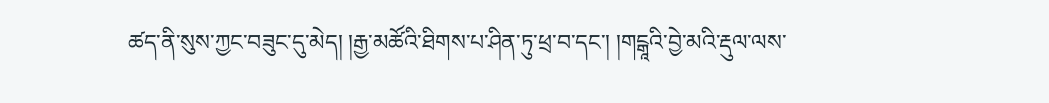ཚད་ནི་སུས་ཀྱང་བཟུང་དུ་མེད། །རྒྱ་མཚོའི་ཐིགས་པ་ཤིན་ཏུ་ཕྲ་བ་དང་། །གངྒཱའི་བྱེ་མའི་རྡུལ་ལས་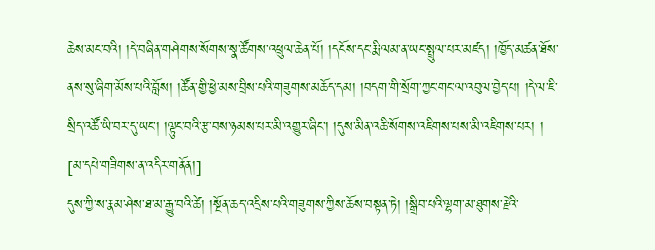ཆེས་མང་བའི། །དེ་བཞིན་གཤེགས་སོགས་སྣ་ཚོགས་འཕྲུལ་ཆེན་པོ། །དངོས་དང་རྨི་ལམ་ན་ཡང་སྤྲུལ་པར་མཛད། །ཁྱོད་མཚན་ཐོས་ནས་སུ་ཞིག་མོས་པའི་བློས། །ཚོན་གྱི་ཕྱེ་མས་བྲིས་པའི་གཟུགས་མཆོད་དམ། །བདག་གི་སྲོག་ཀྱང་གང་ལ་འབུལ་བྱེད་པ། །དེ་ལ་ཇི་སྲིད་འཚོ་ཡི་བར་དུ་ཡང་། །ལྟུང་བའི་རྩ་བས་ཉམས་པར་མི་འགྱུར་ཞིང་། །དུས་མིན་འཆི་སོགས་འཇིགས་པས་མི་འཇིགས་པར། །
[མ་དཔེ་གཟིགས་ན་འདིར་གནོན།]
དུས་ཀྱི་ས་རྣམ་ཤེས་ཐ་མ་རྒྱུ་བའི་ཚེ། །སྔོན་ཆད་འདྲིས་པའི་གཟུགས་ཀྱིས་ཆོས་བསྟན་ཏེ། །སྒྲིབ་པའི་ལྷག་མ་ཐུགས་རྗེའི་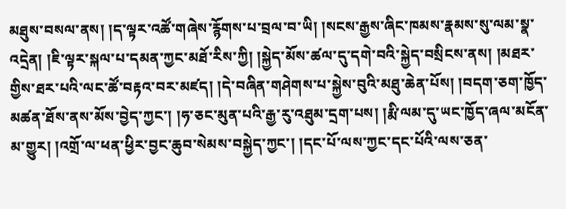མཐུས་བསལ་ནས། །ད་ལྟར་འཚོ་གཞེས་རྙོགས་པ་བྲལ་བ་ཡི། །སངས་རྒྱས་ཞིང་ཁམས་རྣམས་སུ་ལམ་སྣ་འདྲེན། །ཇི་ལྟར་སྐལ་པ་དམན་ཀྱང་མཐོ་རིས་ཀྱི། །སྐྱེད་མོས་ཚལ་དུ་དགེ་བའི་སྐྱེད་བསྲིངས་ནས། །མཐར་གྱིས་ཐར་པའི་ལང་ཚོ་བརྟའ་བར་མཛད། །དེ་བཞིན་གཤེགས་པ་སྐྱེས་བུའི་མཐུ་ཆེན་པོས། །བདག་ཅག་ཁྱོད་མཚན་ཐོས་ནས་མོས་བྱེད་ཀྱང་། །ཧ་ཅང་མུན་པའི་རྒྱ་རུ་འཐུམ་དྲག་པས། །རྨི་ལམ་དུ་ཡང་ཁྱོད་ཞལ་མངོན་མ་གྱུར། །འགྲོ་ལ་ཕན་ཕྱིར་བྱང་ཆུབ་སེམས་བསྐྱེད་ཀྱང་། །དང་པོ་ལས་ཀྱང་དང་པོའི་ལས་ཅན་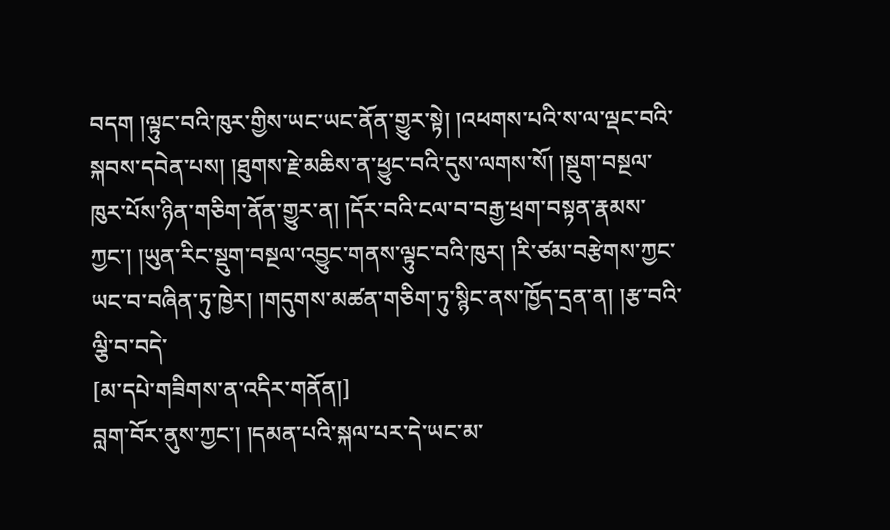བདག །ལྟུང་བའི་ཁུར་གྱིས་ཡང་ཡང་ནོན་གྱུར་སྟེ། །འཕགས་པའི་ས་ལ་ལྡང་བའི་སྐབས་དབེན་པས། །ཐུགས་རྗེ་མཆིས་ན་ཕྱུང་བའི་དུས་ལགས་སོ། །སྡུག་བསྔལ་ཁུར་པོས་ཉིན་གཅིག་ནོན་གྱུར་ན། །དོར་བའི་ངལ་བ་བརྒྱ་ཕྲག་བསྟན་རྣམས་ཀྱང་། །ཡུན་རིང་སྡུག་བསྔལ་འབྱུང་གནས་ལྟུང་བའི་ཁུར། །རི་ཙམ་བརྩེགས་ཀྱང་ཡང་བ་བཞིན་ཏུ་ཁྱེར། །གདུགས་མཚན་གཅིག་ཏུ་སྙིང་ནས་ཁྱོད་དྲན་ན། །རྩ་བའི་ལྕི་བ་བདེ་
[མ་དཔེ་གཟིགས་ན་འདིར་གནོན།]
བླག་བོར་ནུས་ཀྱང་། །དམན་པའི་སྐལ་པར་དེ་ཡང་མ་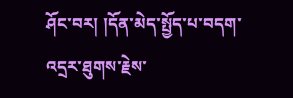ཤོང་བར། །དོན་མེད་སྤྱོད་པ་བདག་འདྲར་ཐུགས་རྗེས་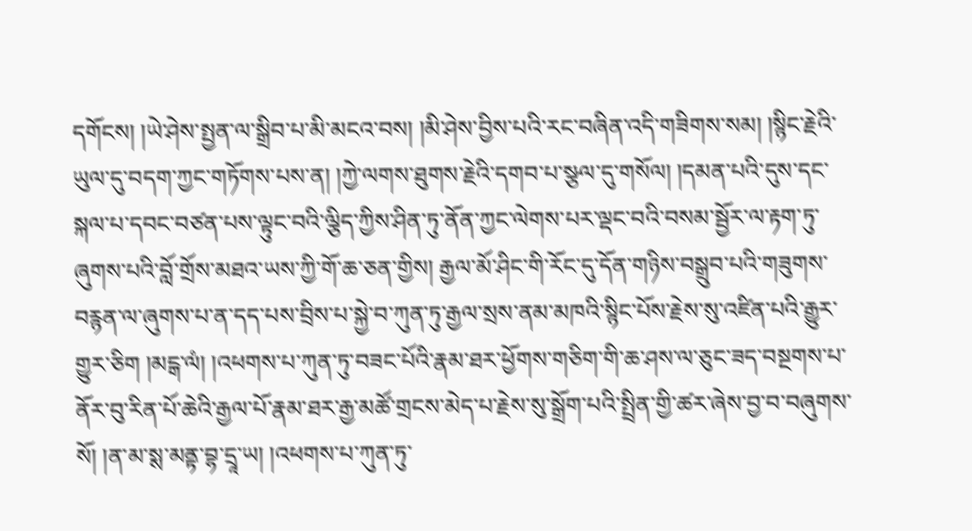དགོངས། །ཡེ་ཤེས་སྤྱན་ལ་སྒྲིབ་པ་མི་མངའ་བས། །མི་ཤེས་བྱིས་པའི་རང་བཞིན་འདི་གཟིགས་སམ། །སྙིང་རྗེའི་ཡུལ་དུ་བདག་ཀྱང་གཏོགས་པས་ན། །ཀྱེ་ལགས་ཐུགས་རྗེའི་དགབ་པ་སྩལ་དུ་གསོལ། །དམན་པའི་དུས་དང་སྐལ་པ་དབང་བཙན་པས་ལྟུང་བའི་ལྕིད་ཀྱིས་ཤིན་ཏུ་ནོན་ཀྱང་ལེགས་པར་ལྡང་བའི་བསམ་སྦྱོར་ལ་རྟག་ཏུ་ཞུགས་པའི་བློ་གྲོས་མཐའ་ཡས་ཀྱི་གོ་ཆ་ཅན་གྱིས། རྒྱལ་མོ་ཤིང་གི་རོང་དུ་དོན་གཉིས་བསྒྲུབ་པའི་གཟུགས་བརྙན་ལ་ཞུགས་པ་ན་དད་པས་བྲིས་པ་སྐྱེ་བ་ཀུན་ཏུ་རྒྱལ་སྲས་ནམ་མཁའི་སྙིང་པོས་རྗེས་སུ་འཛིན་པའི་རྒྱུར་གྱུར་ཅིག །མངྒ་ལཾ། །འཕགས་པ་ཀུན་ཏུ་བཟང་པོའི་རྣམ་ཐར་ཕྱོགས་གཅིག་གི་ཆ་ཤས་ལ་ཅུང་ཟད་བསྔགས་པ་ནོར་བུ་རིན་པོ་ཆེའི་རྒྱལ་པོ་རྣམ་ཐར་རྒྱ་མཚོ་གྲངས་མེད་པ་རྗེས་སུ་སྒྲོག་པའི་སྤྲིན་གྱི་ཚར་ཞེས་བྱ་བ་བཞུགས་སོ། །ན་མ་སྶ་མནྟ་བྷ་དྲཱ་ཡ། །འཕགས་པ་ཀུན་ཏུ་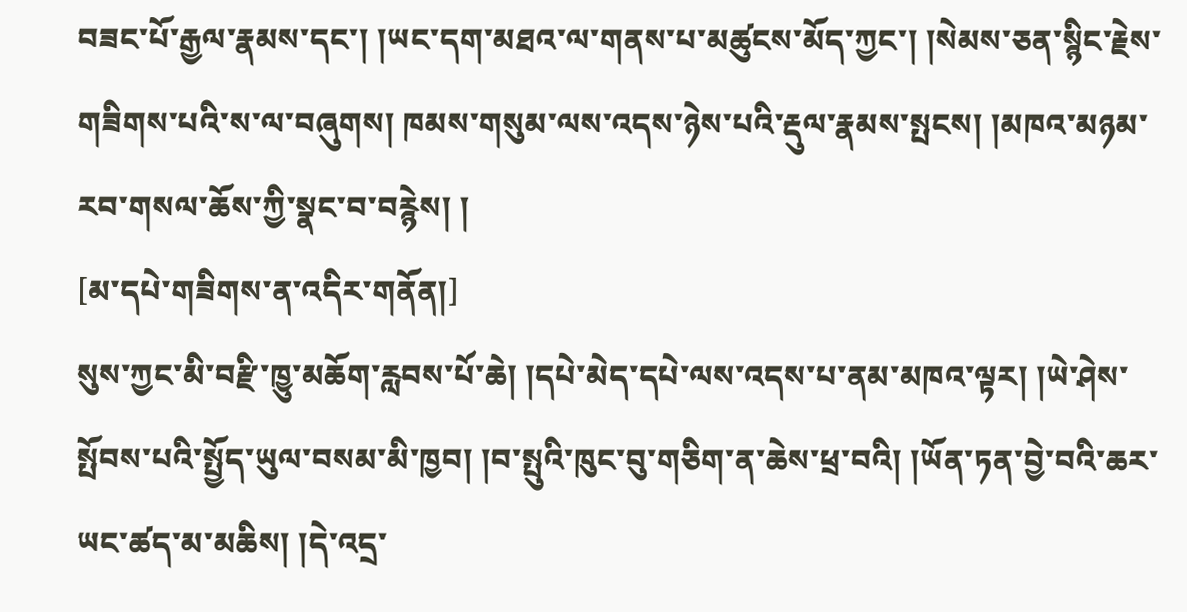བཟང་པོ་རྒྱལ་རྣམས་དང་། །ཡང་དག་མཐའ་ལ་གནས་པ་མཚུངས་མོད་ཀྱང་། །སེམས་ཅན་སྙིང་རྗེས་གཟིགས་པའི་ས་ལ་བཞུགས། ཁམས་གསུམ་ལས་འདས་ཉེས་པའི་རྡུལ་རྣམས་སྤངས། །མཁའ་མཉམ་རབ་གསལ་ཆོས་ཀྱི་སྣང་བ་བརྙེས། །
[མ་དཔེ་གཟིགས་ན་འདིར་གནོན།]
སུས་ཀྱང་མི་བརྫི་ཁྱུ་མཆོག་རླབས་པོ་ཆེ། །དཔེ་མེད་དཔེ་ལས་འདས་པ་ནམ་མཁའ་ལྟར། །ཡེ་ཤེས་སྤོབས་པའི་སྤྱོད་ཡུལ་བསམ་མི་ཁྱབ། །བ་སྤུའི་ཁུང་བུ་གཅིག་ན་ཆེས་ཕྲ་བའི། །ཡོན་ཏན་བྱེ་བའི་ཆར་ཡང་ཚད་མ་མཆིས། །དེ་འདྲ་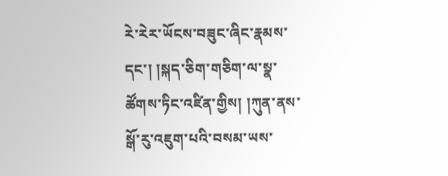རེ་རེར་ཡོངས་བཟུང་ཞིང་རྣམས་དང་། །སྐད་ཅིག་གཅིག་ལ་སྣ་ཚོགས་ཏིང་འཛིན་གྱིས། །ཀུན་ནས་སྒོ་རུ་འཇུག་པའི་བསམ་ཡས་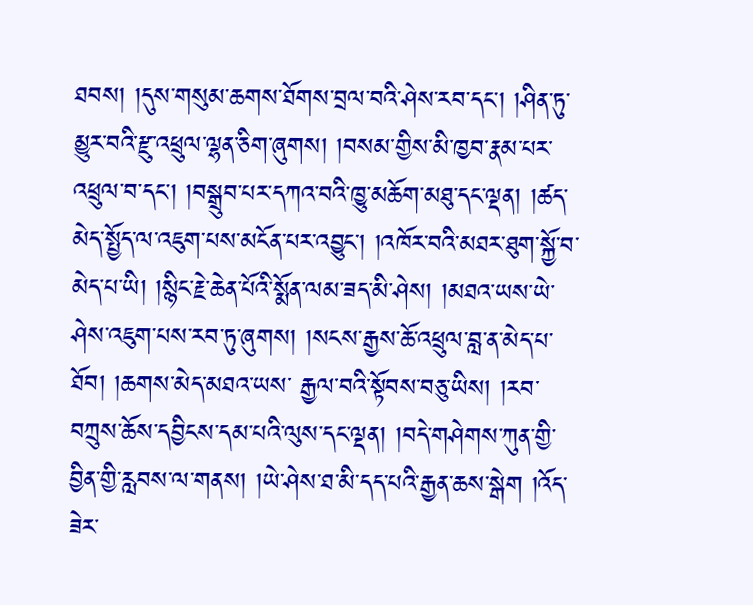ཐབས། །དུས་གསུམ་ཆགས་ཐོགས་བྲལ་བའི་ཤེས་རབ་དང་། །ཤིན་ཏུ་མྱུར་བའི་རྫུ་འཕྲུལ་ལྷན་ཅིག་ཞུགས། །བསམ་གྱིས་མི་ཁྱབ་རྣམ་པར་འཕྲུལ་བ་དང་། །བསྒྲུབ་པར་དཀའ་བའི་ཁྱུ་མཆོག་མཐུ་དང་ལྡན། །ཚད་མེད་སྤྱོད་ལ་འཇུག་པས་མངོན་པར་འབྱུང་། །འཁོར་བའི་མཐར་ཐུག་སྐྱོ་བ་མེད་པ་ཡི། །སྙིང་རྗེ་ཆེན་པོའི་སྨོན་ལམ་ཟད་མི་ཤེས། །མཐའ་ཡས་ཡེ་ཤེས་འཇུག་པས་རབ་ཏུ་ཞུགས། །སངས་རྒྱས་ཆོ་འཕྲུལ་བླ་ན་མེད་པ་ཐོབ། །ཆགས་མེད་མཐའ་ཡས་ རྒྱལ་བའི་སྟོབས་བཅུ་ཡིས། །རབ་བཀྲུས་ཆོས་དབྱིངས་དམ་པའི་ལུས་དང་ལྡན། །བདེ་གཤེགས་ཀུན་གྱི་བྱིན་གྱི་རླབས་ལ་གནས། །ཡེ་ཤེས་ཐ་མི་དད་པའི་རྒྱན་ཆས་སྒེག །འོད་ཟེར་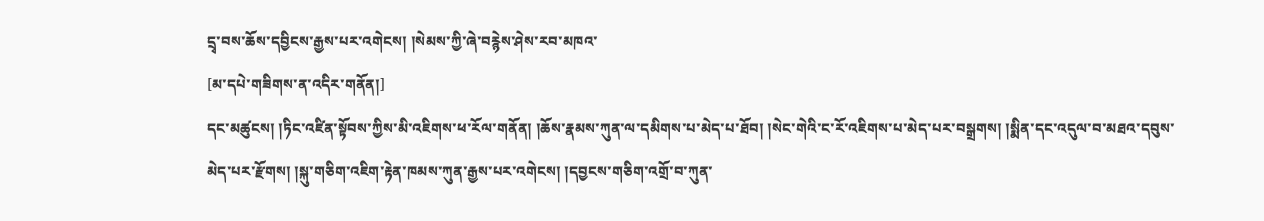དྲྭ་བས་ཆོས་དབྱིངས་རྒྱས་པར་འགེངས། །སེམས་ཀྱི་ཞེ་བརྙེས་ཤེས་རབ་མཁའ་
[མ་དཔེ་གཟིགས་ན་འདིར་གནོན།]
དང་མཚུངས། །ཏིང་འཛིན་སྟོབས་ཀྱིས་མི་འཇིགས་ཕ་རོལ་གནོན། །ཆོས་རྣམས་ཀུན་ལ་དམིགས་པ་མེད་པ་ཐོབ། །སེང་གེའི་ང་རོ་འཇིགས་པ་མེད་པར་བསྒྲགས། །སྨིན་དང་འདུལ་བ་མཐའ་དབུས་མེད་པར་རྫོགས། །སྐུ་གཅིག་འཇིག་རྟེན་ཁམས་ཀུན་རྒྱས་པར་འགེངས། །དབྱངས་གཅིག་འགྲོ་བ་ཀུན་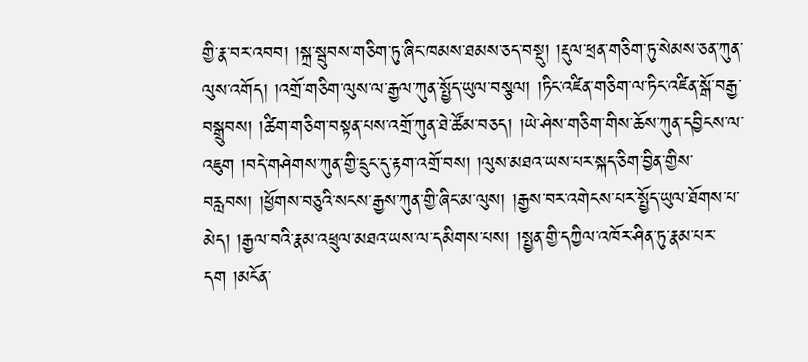གྱི་རྣ་བར་འབབ། །སྐྲ་སྦུབས་གཅིག་ཏུ་ཞིང་ཁམས་ཐམས་ཅད་བསྡུ། །རྡུལ་ཕྲན་གཅིག་ཏུ་སེམས་ཅན་ཀུན་ལུས་འགོད། །འགྲོ་གཅིག་ལུས་ལ་རྒྱལ་ཀུན་སྤྱོད་ཡུལ་བསྩལ། །ཏིང་འཛིན་གཅིག་ལ་ཏིང་འཛིན་སྒོ་བརྒྱ་བསྒྲུབས། །ཚིག་གཅིག་བསྟན་པས་འགྲོ་ཀུན་ཐེ་ཚོམ་བཅད། །ཡེ་ཤེས་གཅིག་གིས་ཆོས་ཀུན་དབྱིངས་ལ་འཇུག །བདེ་གཤེགས་ཀུན་གྱི་དྲུང་དུ་རྟག་འགྲོ་བས། །ལུས་མཐའ་ཡས་པར་སྐད་ཅིག་བྱིན་གྱིས་བརླབས། །ཕྱོགས་བཅུའི་སངས་རྒྱས་ཀུན་གྱི་ཞིང་མ་ལུས། །རྒྱས་བར་འགེངས་པར་སྤྱོད་ཡུལ་ཐོགས་པ་མེད། །རྒྱལ་བའི་རྣམ་འཕྲུལ་མཐའ་ཡས་ལ་དམིགས་པས། །སྤྱན་གྱི་དཀྱིལ་འཁོར་ཤིན་ཏུ་རྣམ་པར་དག །མངོན་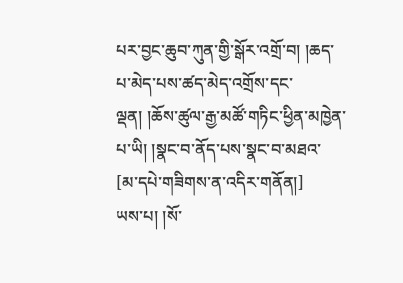པར་བྱང་ཆུབ་ཀུན་གྱི་སྒོར་འགྲོ་བ། །ཆད་པ་མེད་པས་ཚད་མེད་འགྲོས་དང་ལྡན། །ཆོས་ཚུལ་རྒྱ་མཚོ་གཏིང་ཕྱིན་མཁྱེན་པ་ཡི། །སྣང་བ་ནོད་པས་སྣང་བ་མཐའ་
[མ་དཔེ་གཟིགས་ན་འདིར་གནོན།]
ཡས་པ། །སོ་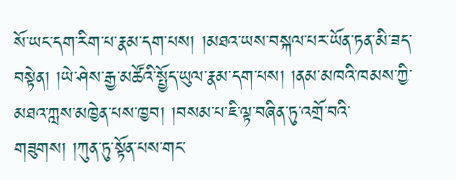སོ་ཡང་དག་རིག་པ་རྣམ་དག་པས། །མཐའ་ཡས་བསྐལ་པར་ཡོན་ཏན་མི་ཟད་བསྟེན། །ཡེ་ཤེས་རྒྱ་མཚོའི་སྤྱོད་ཡུལ་རྣམ་དག་པས། །ནམ་མཁའི་ཁམས་ཀྱི་མཐའ་ཀླས་མཁྱེན་པས་ཁྱབ། །བསམ་པ་ཇི་ལྟ་བཞིན་ཏུ་འགྲོ་བའི་གཟུགས། །ཀུན་ཏུ་སྟོན་པས་གང་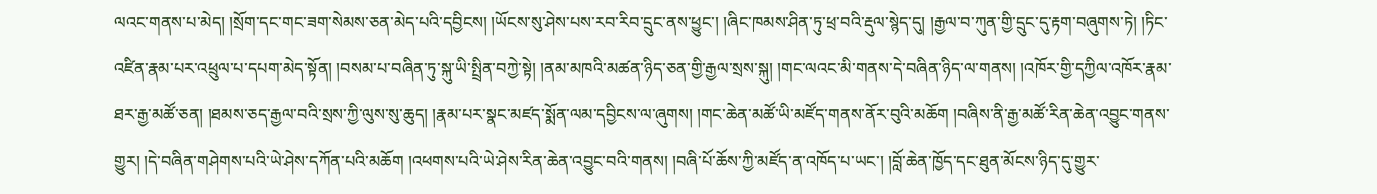ལའང་གནས་པ་མེད། །སྲོག་དང་གང་ཟག་སེམས་ཅན་མེད་པའི་དབྱིངས། །ཡོངས་སུ་ཤེས་པས་རབ་རིབ་དྲུང་ནས་ཕྱུང་། །ཞིང་ཁམས་ཤིན་ཏུ་ཕྲ་བའི་རྡུལ་སྙེད་དུ། །རྒྱལ་བ་ཀུན་གྱི་དྲུང་དུ་རྟག་བཞུགས་ཏེ། །ཏིང་འཛིན་རྣམ་པར་འཕྲུལ་པ་དཔག་མེད་སྟོན། །བསམ་པ་བཞིན་ཏུ་སྐུ་ཡི་སྤྲིན་བཀྱེ་སྟེ། །ནམ་མཁའི་མཚན་ཉིད་ཅན་གྱི་རྒྱལ་སྲས་སྐུ། །གང་ལའང་མི་གནས་དེ་བཞིན་ཉིད་ལ་གནས། །འཁོར་གྱི་དཀྱིལ་འཁོར་རྣམ་ཐར་རྒྱ་མཚོ་ཅན། །ཐམས་ཅད་རྒྱལ་བའི་སྲས་ཀྱི་ལུས་སུ་ཆུད། །རྣམ་པར་སྣང་མཛད་སྨོན་ལམ་དབྱིངས་ལ་ཞུགས། །གང་ཆེན་མཚོ་ཡི་མཛོད་གནས་ནོར་བུའི་མཆོག །བཞིས་ནི་རྒྱ་མཚོ་རིན་ཆེན་འབྱུང་གནས་གྱུར། །དེ་བཞིན་གཤེགས་པའི་ཡེ་ཤེས་དཀོན་པའི་མཆོག །འཕགས་པའི་ཡེ་ཤེས་རིན་ཆེན་འབྱུང་བའི་གནས། །བཞི་པོ་ཆོས་ཀྱི་མཛོད་ན་འཁོད་པ་ཡང་། །བློ་ཆེན་ཁྱོད་དང་ཐུན་མོངས་ཉིད་དུ་གྱུར་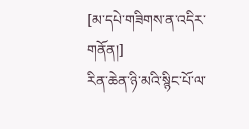[མ་དཔེ་གཟིགས་ན་འདིར་གནོན།]
རིན་ཆེན་ཉི་མའི་སྙིང་པོ་ལ་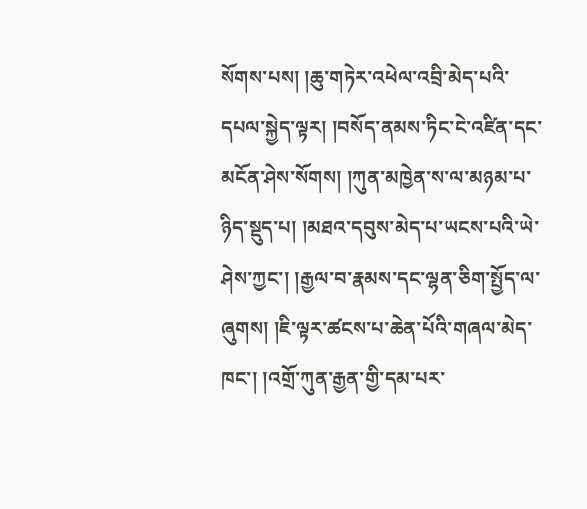སོགས་པས། །ཆུ་གཏེར་འཕེལ་འབྲི་མེད་པའི་དཔལ་སྐྱེད་ལྟར། །བསོད་ནམས་ཏིང་ངེ་འཛིན་དང་མངོན་ཤེས་སོགས། །ཀུན་མཁྱེན་ས་ལ་མཉམ་པ་ཉིད་སྡུད་པ། །མཐའ་དབུས་མེད་པ་ཡངས་པའི་ཡེ་ཤེས་ཀྱང་། །རྒྱལ་བ་རྣམས་དང་ལྷན་ཅིག་སྤྱོད་ལ་ཞུགས། །ཇི་ལྟར་ཚངས་པ་ཆེན་པོའི་གཞལ་མེད་ཁང་། །འགྲོ་ཀུན་རྒྱན་གྱི་དམ་པར་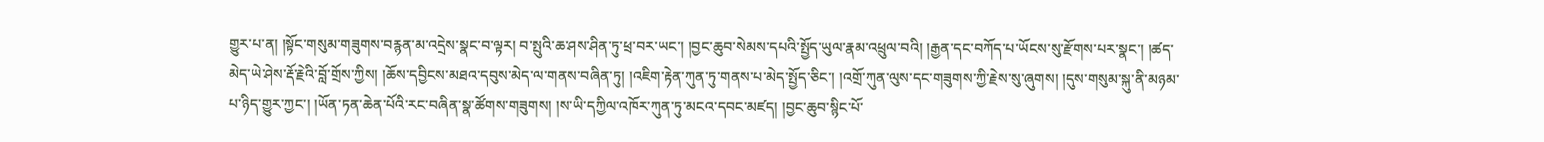གྱུར་པ་ན། །སྟོང་གསུམ་གཟུགས་བརྙན་མ་འདྲེས་སྣང་བ་ལྟར། བ་སྤུའི་ཆ་ཤས་ཤིན་ཏུ་ཕྲ་བར་ཡང་། །བྱང་ཆུབ་སེམས་དཔའི་སྤྱོད་ཡུལ་རྣམ་འཕྲུལ་བའི། །རྒྱན་དང་བཀོད་པ་ཡོངས་སུ་རྫོགས་པར་སྣང་། །ཚད་མེད་ཡེ་ཤེས་རྡོ་རྗེའི་བློ་གྲོས་ཀྱིས། །ཆོས་དབྱིངས་མཐའ་དབུས་མེད་ལ་གནས་བཞིན་ཏུ། །འཇིག་རྟེན་ཀུན་ཏུ་གནས་པ་མེད་སྤྱོད་ཅིང་། །འགྲོ་ཀུན་ལུས་དང་གཟུགས་ཀྱི་རྗེས་སུ་ཞུགས། །དུས་གསུམ་སྐུ་ནི་མཉམ་པ་ཉིད་གྱུར་ཀྱང་། །ཡོན་ཏན་ཆེན་པོའི་རང་བཞིན་སྣ་ཚོགས་གཟུགས། །ས་ཡི་དཀྱིལ་འཁོར་ཀུན་ཏུ་མངའ་དབང་མཛད། །བྱང་ཆུབ་སྙིང་པོ་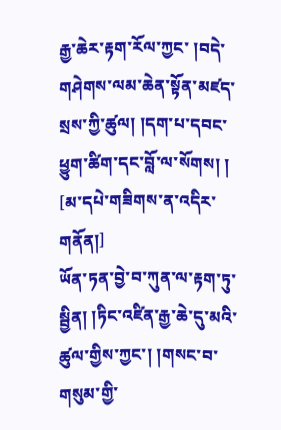རྒྱ་ཆེར་རྟག་རོལ་ཀྱང་ །བདེ་གཤེགས་ལམ་ཆེན་སྟོན་མཛད་སྲས་ཀྱི་ཚུལ། །དག་པ་དབང་ཕྱུག་ཚིག་དང་བློ་ལ་སོགས། །
[མ་དཔེ་གཟིགས་ན་འདིར་གནོན།]
ཡོན་ཏན་བྱེ་བ་ཀུན་ལ་རྟག་ཏུ་སྦྱིན། །ཏིང་འཛིན་རྒྱ་ཆེ་དུ་མའི་ཚུལ་གྱིས་ཀྱང་། །གསང་བ་གསུམ་གྱི་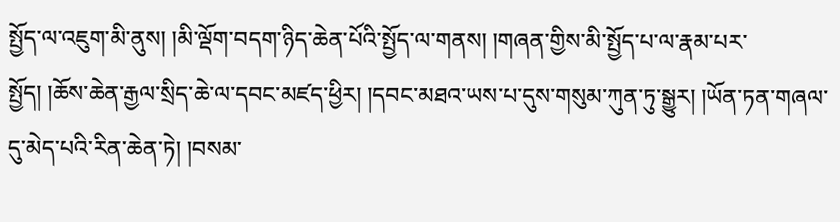སྤྱོད་ལ་འཇུག་མི་ནུས། །མི་ལྡོག་བདག་ཉིད་ཆེན་པོའི་སྤྱོད་ལ་གནས། །གཞན་གྱིས་མི་སྤྱོད་པ་ལ་རྣམ་པར་སྤྱོད། །ཆོས་ཆེན་རྒྱལ་སྲིད་ཆེ་ལ་དབང་མཛད་ཕྱིར། །དབང་མཐའ་ཡས་པ་དུས་གསུམ་ཀུན་ཏུ་སྒྱུར། །ཡོན་ཏན་གཞལ་དུ་མེད་པའི་རིན་ཆེན་ཏེ། །བསམ་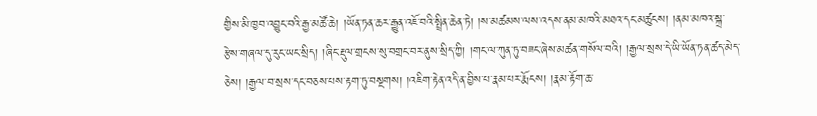གྱིས་མི་ཁྱབ་འབྱུང་བའི་རྒྱ་མཚོ་ཆེ། །ཡོན་ཏན་ཆར་རྒྱུན་འཇོ་བའི་སྤྲིན་ཆེན་ཏེ། །ས་མཚམས་ལས་འདས་ནམ་མཁའི་མཐའ་དང་མཚུངས། །ནམ་མཁའ་སྐྲ་རྩེས་གཞལ་དུ་རུང་ཡང་སྲིད། །ཞིང་རྡུལ་གྲངས་སུ་བགྲང་བར་ནུས་སྲིད་ཀྱི། །གང་ལ་ཀུན་ཏུ་བཟང་ཞེས་མཚན་གསོལ་བའི། །རྒྱལ་སྲས་དེ་ཡི་ཡོན་ཏན་ཚད་མེད་ཅེས། །རྒྱལ་བ་སྲས་དང་བཅས་པས་རྟག་ཏུ་བསྔགས། །འཇིག་རྟེན་འདི་ན་བྱིས་པ་རྣམ་པར་རྨོངས། །རྣམ་རྟོག་ཆ་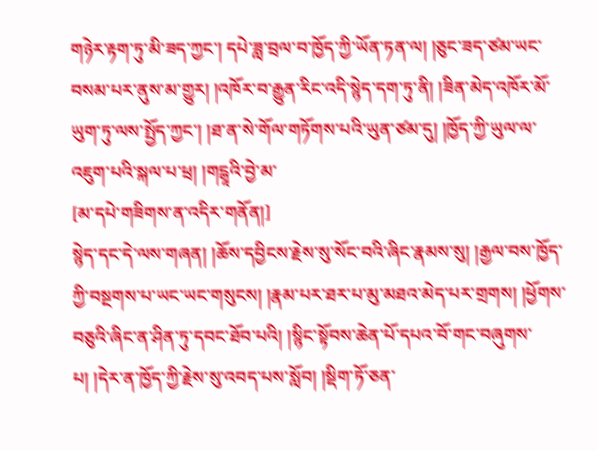གཉེར་རྟག་ཏུ་མི་ཟད་ཀྱང་། དཔེ་ཟླ་བྲལ་བ་ཁྱོད་ཀྱི་ཡོན་ཏན་ལ། །ཅུང་ཟད་ཙམ་ཡང་བསམ་པར་ནུས་མ་གྱུར། །འཁོར་བ་རྒྱུན་རིང་འདི་སྙེད་དག་ཏུ་ནི། །ཟིན་མེད་འཁོར་མོ་ཡུག་ཏུ་ལས་སྤྱོད་ཀྱང་། །ཐ་ན་སེ་གོལ་གཏོགས་པའི་ཡུན་ཙམ་དུ། །ཁྱོད་ཀྱི་ཡུལ་ལ་འཇུག་པའི་སྐལ་པ་ཕྲ། །གངྒཱའི་བྱེ་མ་
[མ་དཔེ་གཟིགས་ན་འདིར་གནོན།]
སྙེད་དང་དེ་ལས་གཞན། །ཆོས་དབྱིངས་རྗེས་སུ་སོང་བའི་ཞིང་རྣམས་སུ། །རྒྱལ་བས་ཁྱོད་ཀྱི་བསྔགས་པ་ཡང་ཡང་གསུངས། །རྣམ་པར་ཐར་པ་མུ་མཐའ་མེད་པར་གྲགས། །ཕྱོགས་བཅུའི་ཞིང་ན་ཤིན་ཏུ་དབང་ཐོབ་པའི། །སྙིང་སྟོབས་ཆེན་པོ་དཔའ་བོ་གང་བཞུགས་པ། །དེར་ན་ཁྱོད་ཀྱི་རྗེས་སུ་འབད་པས་སློབ། །སྡིག་ཏོ་ཅན་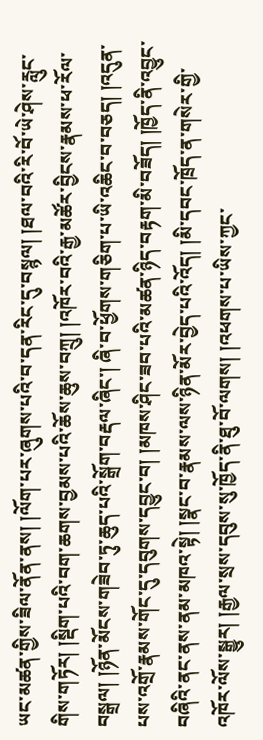ཡང་མཚན་གྱིས་ཟིལ་ནོན་ནས། །ལོག་པར་ཞུགས་པའི་བ་དན་རིང་དུ་བསྙལ། །ཐལ་བའི་རི་བོ་ཡེ་ཤེས་རླུང་གིས་གཏོར། །སྡིག་པའི་བག་ཆགས་བྱམས་པའི་ཆོས་ཆུས་བཀྲུ། །འཁོར་བའི་རྒྱ་མཚོར་བྱིངས་རྣམས་ཕ་རོལ་བསྒྲལ། །ཉོན་མོངས་གཟེབ་ཏུ་ཆུད་པའི་སྒྲོག་བརྡལ་ཞིང་། ཞི་བ་ཕྱོགས་གཅིག་པ་ཡི་འཆིང་བ་བཅད། །འདུན་པས་འགྲོ་རྣམས་གོང་དུ་དབུགས་དབྱུང་བ། །མཁས་ཤིང་ཟབ་པའི་མཚན་ཉིད་བརྟག་མི་བཟོད། །ཁྱོད་ནི་འབྱུང་བཞིའི་ནང་ནས་ནམ་མཁའ་སྟེ། །སྣང་བ་རྣམས་ལས་ཉིན་མོར་བྱེད་པའི་འོད། །མི་དབང་ཁྲོད་ན་གསེར་གྱི་འཁོར་ལོས་སྒྱུར། །རྒྱལ་སྲས་དབུས་སུ་ཁྱོད་ནི་ཐུ་བོ་ལགས། །འཕགས་པ་ཡིས་ཀྱང་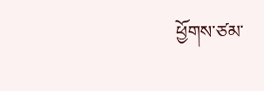ཕྱོགས་ཙམ་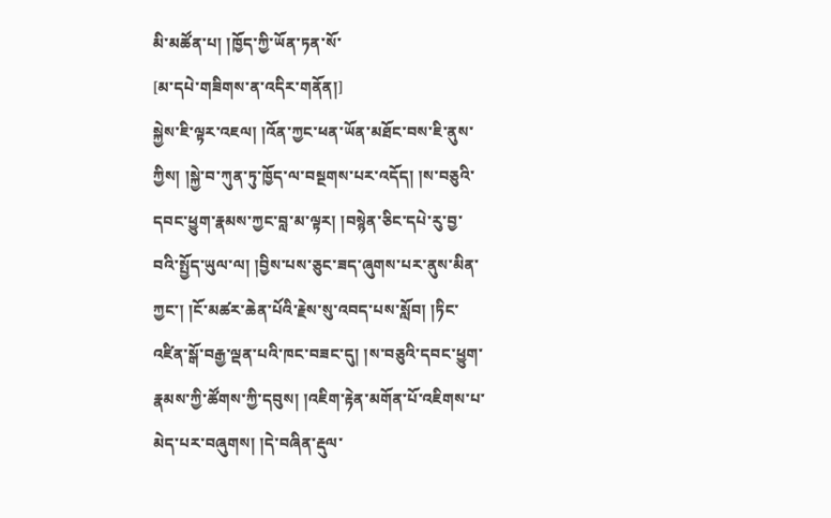མི་མཚོན་པ། །ཁྱོད་ཀྱི་ཡོན་ཏན་སོ་
[མ་དཔེ་གཟིགས་ན་འདིར་གནོན།]
སྐྱེས་ཇི་ལྟར་འཇལ། །འོན་ཀྱང་ཕན་ཡོན་མཐོང་བས་ཇི་ནུས་ཀྱིས། །སྐྱེ་བ་ཀུན་ཏུ་ཁྱོད་ལ་བསྔགས་པར་འདོད། །ས་བཅུའི་དབང་ཕྱུག་རྣམས་ཀྱང་བླ་མ་ལྟར། །བསྙེན་ཅིང་དཔེ་རུ་བྱ་བའི་སྤྱོད་ཡུལ་ལ། །བྱིས་པས་ཅུང་ཟད་ཞུགས་པར་ནུས་མིན་ཀྱང་། །ངོ་མཚར་ཆེན་པོའི་རྗེས་སུ་འབད་པས་སློབ། །ཏིང་འཛིན་སྒོ་བརྒྱ་ལྡན་པའི་ཁང་བཟང་དུ། །ས་བཅུའི་དབང་ཕྱུག་རྣམས་ཀྱི་ཚོགས་ཀྱི་དབུས། །འཇིག་རྟེན་མགོན་པོ་འཇིགས་པ་མེད་པར་བཞུགས། །དེ་བཞིན་རྡུལ་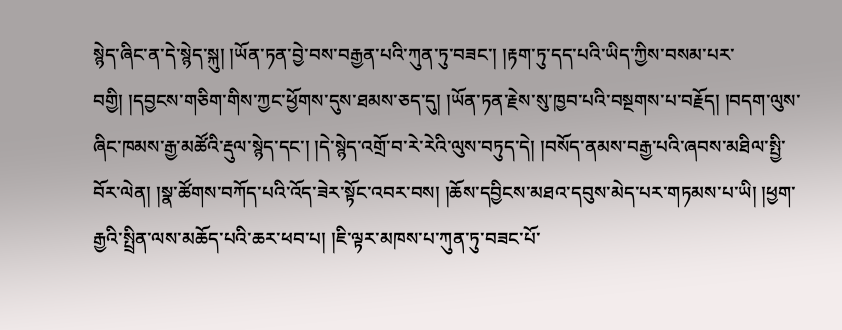སྙེད་ཞིང་ན་དེ་སྙེད་སྐུ། །ཡོན་ཏན་བྱེ་བས་བརྒྱན་པའི་ཀུན་ཏུ་བཟང་། །རྟག་ཏུ་དད་པའི་ཡིད་ཀྱིས་བསམ་པར་བགྱི། །དབྱངས་གཅིག་གིས་ཀྱང་ཕྱོགས་དུས་ཐམས་ཅད་དུ། །ཡོན་ཏན་རྗེས་སུ་ཁྱབ་པའི་བསྔགས་པ་བརྗོད། །བདག་ལུས་ཞིང་ཁམས་རྒྱ་མཚོའི་རྡུལ་སྙེད་དང་། །དེ་སྙེད་འགྲོ་བ་རེ་རེའི་ལུས་བཏུད་དེ། །བསོད་ནམས་བརྒྱ་པའི་ཞབས་མཐིལ་སྤྱི་བོར་ལེན། །སྣ་ཚོགས་བཀོད་པའི་འོད་ཟེར་སྟོང་འབར་བས། །ཆོས་དབྱིངས་མཐའ་དབུས་མེད་པར་གཏམས་པ་ཡི། །ཕྱག་རྒྱའི་སྤྲིན་ལས་མཆོད་པའི་ཆར་ཕབ་པ། །ཇི་ལྟར་མཁས་པ་ཀུན་ཏུ་བཟང་པོ་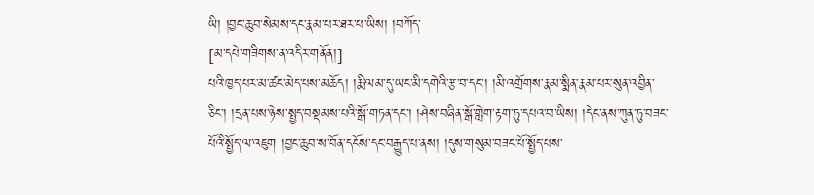ཡི། །བྱང་ཆུབ་སེམས་དང་རྣམ་པར་ཐར་པ་ཡིས། །བཀོད་
[མ་དཔེ་གཟིགས་ན་འདིར་གནོན།]
པའི་ཁྱད་པར་མ་ཚང་མེད་པས་མཆོད། །རྨི་ལམ་དུ་ཡང་མི་དགེའི་རྩ་བ་དང་། །མི་འགྲོགས་རྣམ་སྨིན་རྣམ་པར་སུན་འབྱིན་ཅིང་། །དྲན་པས་ཉེས་སྤྱད་བསྡམས་པའི་སྒོ་གཏན་དང་། །ཤེས་བཞིན་སྒོ་གླེག་རྟག་ཏུ་དཔའ་བ་ཡིས། །དེང་ནས་ཀུན་ཏུ་བཟང་པོའི་སྤྱོད་ལ་འཇུག །བྱང་ཆུབ་ས་བོན་དངོས་དང་བརྒྱུད་པ་ནས། །དུས་གསུམ་བཟང་པོ་སྤྱོད་པས་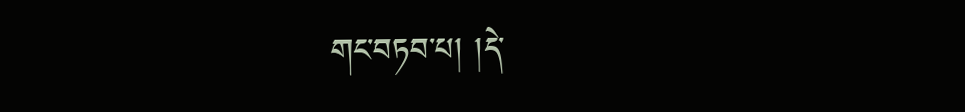གང་བཏབ་པ། །དེ་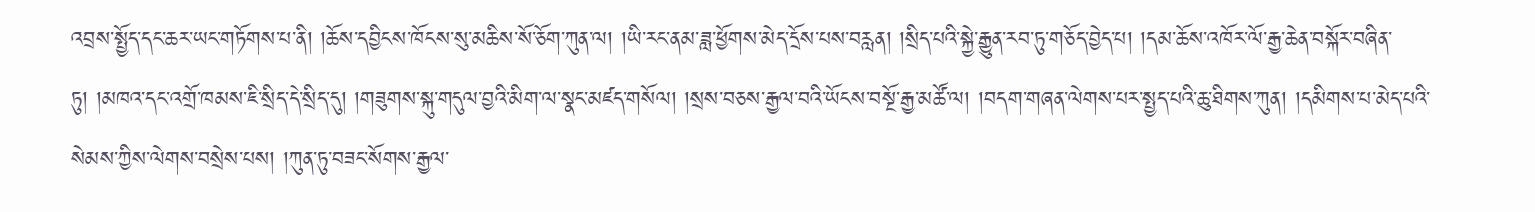འབྲས་སྤྱོད་དང་ཆར་ཡང་གཏོགས་པ་ནི། །ཆོས་དབྱིངས་ཁོངས་སུ་མཆིས་སོ་ཅོག་ཀུན་ལ། །ཡི་རང་ནམ་ཟླ་ཕྱོགས་མེད་དྲོས་པས་བརླན། །སྲིད་པའི་སྐྱེ་རྒྱུན་རབ་ཏུ་གཅོད་བྱེད་པ། །དམ་ཆོས་འཁོར་ལོ་རྒྱ་ཆེན་བསྐོར་བཞིན་ཏུ། །མཁའ་དང་འགྲོ་ཁམས་ཇི་སྲིད་དེ་སྲིད་དུ། །གཟུགས་སྐུ་གདུལ་བྱའི་མིག་ལ་སྣང་མཛད་གསོལ། །སྲས་བཅས་རྒྱལ་བའི་ཡོངས་བསྔོ་རྒྱ་མཚོ་ལ། །བདག་གཞན་ལེགས་པར་སྤྱད་པའི་ཆུ་ཐིགས་ཀུན། །དམིགས་པ་མེད་པའི་སེམས་ཀྱིས་ལེགས་བསྲེས་པས། །ཀུན་ཏུ་བཟང་སོགས་རྒྱལ་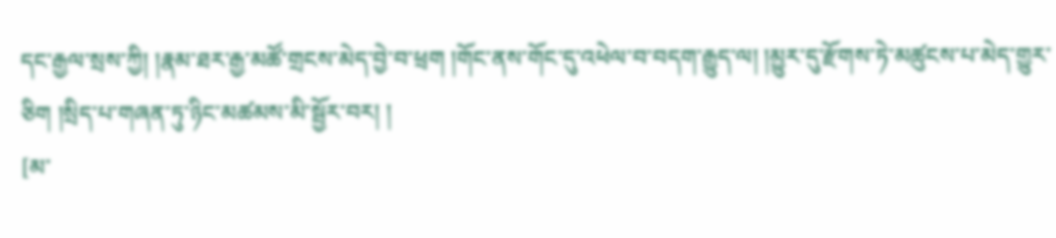དང་རྒྱལ་སྲས་ཀྱི། །རྣམ་ཐར་རྒྱ་མཚོ་གྲངས་མེད་བྱེ་བ་ཕྲག །གོང་ནས་གོང་དུ་འཕེལ་བ་བདག་རྒྱུད་ལ། །མྱུར་དུ་རྫོགས་ཏེ་མཚུངས་པ་མེད་གྱུར་ཅིག །སྲིད་པ་གཞན་ཏུ་ཉིང་མཚམས་མི་སྦྱོར་བར། །
[མ་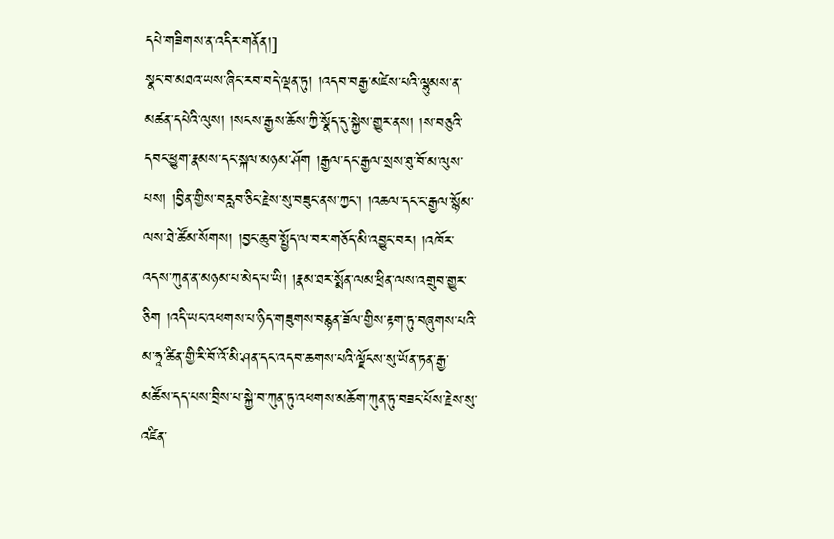དཔེ་གཟིགས་ན་འདིར་གནོན།]
སྣང་བ་མཐའ་ཡས་ཞིང་རབ་བདེ་ལྡན་ཏུ། །འདབ་བརྒྱ་མཛེས་པའི་ལྷུམས་ན་མཚན་དཔེའི་ལུས། །སངས་རྒྱས་ཆོས་ཀྱི་སྣོད་དུ་སྐྱེས་གྱུར་ནས། །ས་བཅུའི་དབང་ཕྱུག་རྣམས་དང་སྐལ་མཉམ་ཤོག །རྒྱལ་དང་རྒྱལ་སྲས་ཐུ་བོ་མ་ལུས་པས། །བྱིན་གྱིས་བརླབ་ཅིང་རྗེས་སུ་བཟུང་ནས་ཀྱང་། །འཆལ་དང་ང་རྒྱལ་སྙོམ་ལས་ཐེ་ཚོམ་སོགས། །བྱང་ཆུབ་སྤྱོད་ལ་བར་གཅོད་མི་འབྱུང་བར། །འཁོར་འདས་ཀུན་ན་མཉམ་པ་མེད་པ་ཡི། །རྣམ་ཐར་སྨོན་ལམ་ཕྲིན་ལས་འགྲུབ་གྱུར་ཅིག །འདི་ཡང་འཕགས་པ་ཉིད་གཟུགས་བརྙན་ཟོལ་གྱིས་རྟག་ཏུ་བཞུགས་པའི་མ་ཧཱ་ཚིན་གྱི་རི་བོ་འོ་མི་ཤན་དང་འདབ་ཆགས་པའི་ལྗོངས་སུ་ཡོན་ཏན་རྒྱ་མཚོས་དད་པས་བྲིས་པ་སྐྱེ་བ་ཀུན་ཏུ་འཕགས་མཆོག་ཀུན་ཏུ་བཟང་པོས་རྗེས་སུ་འཛིན་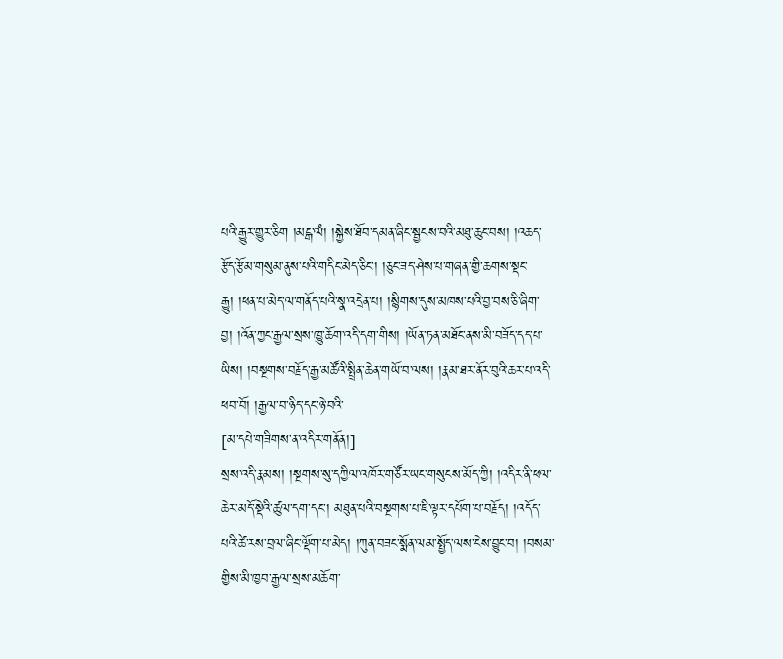པའི་རྒྱུར་གྱུར་ཅིག །མངྒ་ལཾ། །སྐྱེས་ཐོབ་དམན་ཞིང་སྦྱངས་བའི་མཐུ་ཆུང་བས། །འཆད་རྩོད་རྩོམ་གསུམ་ནུས་པའི་གདིང་མེད་ཅིང་། །ཅུང་ཟད་ཤེས་པ་གཞན་གྱི་ཆགས་སྡང་རྒྱུ། །ཕན་པ་མེད་ལ་གནོད་པའི་སྣ་འདྲེན་པ། །སྙིགས་དུས་མཁས་པའི་བྱ་བས་ཅི་ཞིག་བྱ། །འོན་ཀྱང་རྒྱལ་སྲས་ཁྱུ་ཆོག་འདི་དག་གིས། །ཡོན་ཏན་མཐོང་ནས་མི་བཟོད་དད་པ་ཡིས། །བསྔགས་བརྗོད་རྒྱ་མཚོའི་སྤྲིན་ཆེན་གཡོ་བ་ལས། །རྣམ་ཐར་ནོར་བུའི་ཆར་པ་འདི་ཕབ་བོ། །རྒྱལ་བ་ཉིད་དང་ཉེ་བའི་
[མ་དཔེ་གཟིགས་ན་འདིར་གནོན།]
སྲས་འདི་རྣམས། །སྔགས་སུ་དཀྱིལ་འཁོར་གཙོར་ཡང་གསུངས་མོད་ཀྱི། །འདིར་ནི་ཕལ་ཆེར་མདོ་སྡེའི་ཚུལ་དག་དང་། མཐུན་པའི་བསྔགས་པ་ཇི་ལྟར་དཔོག་པ་བརྗོད། །འདོད་པའི་ཚེ་རས་བྲལ་ཞིང་ལྡོག་པ་མེད། །ཀུན་བཟང་སྨོན་ལམ་སྤྱོད་ལས་ངེས་བྱུང་བ། །བསམ་གྱིས་མི་ཁྱབ་རྒྱལ་སྲས་མཆོག་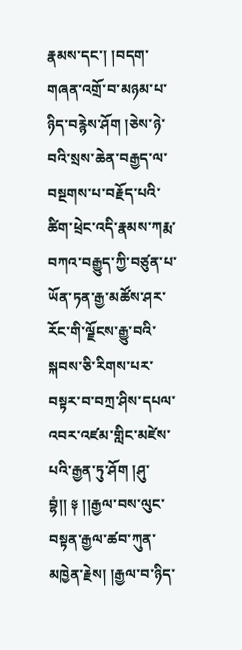རྣམས་དང་། །བདག་གཞན་འགྲོ་བ་མཉམ་པ་ཉིད་བརྙེས་ཤོག །ཅེས་ཉེ་བའི་སྲས་ཆེན་བརྒྱད་ལ་བསྔགས་པ་བརྗོད་པའི་ཚིག་ཕྲེང་འདི་རྣམས་ཀརྨ་བཀའ་བརྒྱུད་ཀྱི་བཙུན་པ་ཡོན་ཏན་རྒྱ་མཚོས་ཤར་རོང་གི་ལྗོངས་རྒྱུ་བའི་སྐབས་ཅི་རིགས་པར་བསྟར་བ་བཀྲ་ཤིས་དཔལ་འབར་འཛམ་གླིང་མཛེས་པའི་རྒྱན་ཏུ་ཤོག །ཤུ་བྷཾ།། ༈ །།རྒྱལ་བས་ལུང་བསྟན་རྒྱལ་ཚབ་ཀུན་མཁྱེན་རྗེས། །རྒྱལ་བ་ཉིད་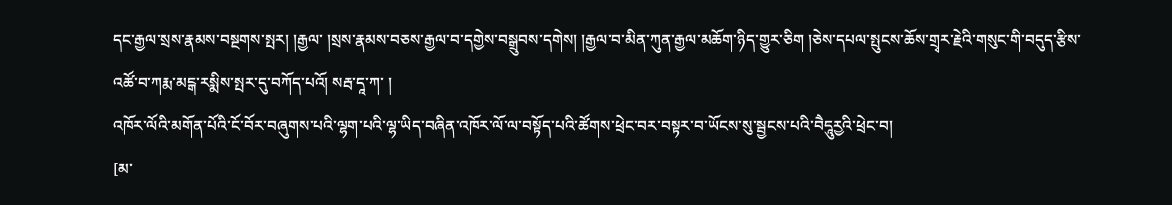དང་རྒྱལ་སྲས་རྣམས་བསྔགས་སྤར། །རྒྱལ་ །སྲས་རྣམས་བཅས་རྒྱལ་བ་དགྱེས་བསྒྲུབས་དགེས། །རྒྱལ་བ་མིན་ཀུན་རྒྱལ་མཆོག་ཉིད་གྱུར་ཅིག །ཅེས་དཔལ་སྤུངས་ཆོས་གྲྭར་རྗེའི་གསུང་གི་བདུད་རྩིས་འཚོ་བ་ཀརྨ་མངྒ་རསྨིས་སྤར་དུ་བཀོད་པའོ། སརྦ་དཱ་ཀ་ །
འཁོར་ལོའི་མགོན་པོའི་ངོ་བོར་བཞུགས་པའི་ལྷག་པའི་ལྷ་ཡིད་བཞིན་འཁོར་ལོ་ལ་བསྟོད་པའི་ཚོགས་ཕྲེང་བར་བསྟར་བ་ཡོངས་སུ་སྦྱངས་པའི་བཻདཱུརྱའི་ཕྲེང་བ།
[མ་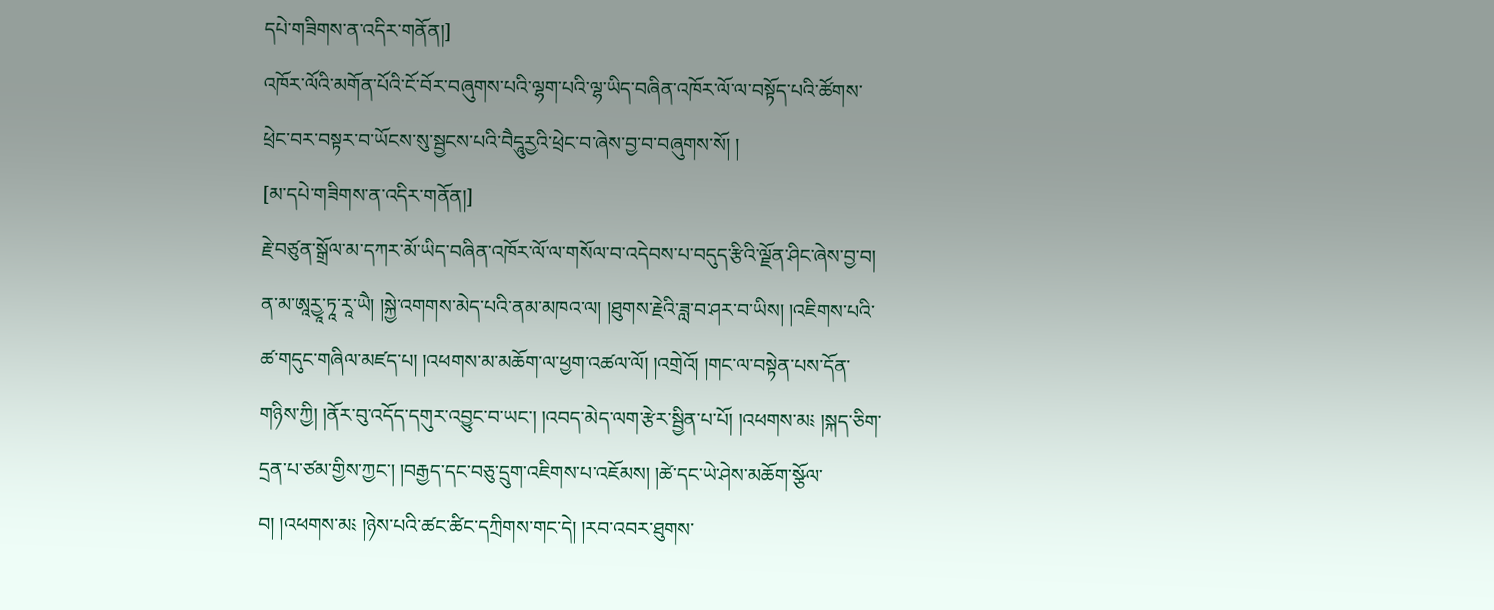དཔེ་གཟིགས་ན་འདིར་གནོན།]
འཁོར་ལོའི་མགོན་པོའི་ངོ་བོར་བཞུགས་པའི་ལྷག་པའི་ལྷ་ཡིད་བཞིན་འཁོར་ལོ་ལ་བསྟོད་པའི་ཚོགས་ཕྲེང་བར་བསྟར་བ་ཡོངས་སུ་སྦྱངས་པའི་བཻདཱུརྱའི་ཕྲེང་བ་ཞེས་བྱ་བ་བཞུགས་སོ། །
[མ་དཔེ་གཟིགས་ན་འདིར་གནོན།]
རྗེ་བཙུན་སྒྲོལ་མ་དཀར་མོ་ཡིད་བཞིན་འཁོར་ལོ་ལ་གསོལ་བ་འདེབས་པ་བདུད་རྩིའི་ལྗོན་ཤིང་ཞེས་བྱ་བ། ན་མ་ཨཱརྱཱ་ཏཱ་རཱ་ཡཻ། །སྐྱེ་འགགས་མེད་པའི་ནམ་མཁའ་ལ། །ཐུགས་རྗེའི་ཟླ་བ་ཤར་བ་ཡིས། །འཇིགས་པའི་ཚ་གདུང་གཞིལ་མཛད་པ། །འཕགས་མ་མཆོག་ལ་ཕྱག་འཚལ་ལོ། །འགྲེའོ། །གང་ལ་བསྟེན་པས་དོན་གཉིས་ཀྱི། །ནོར་བུ་འདོད་དགུར་འབྱུང་བ་ཡང་། །འབད་མེད་ལག་རྩེར་སྦྱིན་པ་པོ། །འཕགས་མ༴ །སྐད་ཅིག་དྲན་པ་ཙམ་གྱིས་ཀྱང་། །བརྒྱད་དང་བཅུ་དྲུག་འཇིགས་པ་འཇོམས། །ཚེ་དང་ཡེ་ཤེས་མཆོག་སྩོལ་བ། །འཕགས་མ༴ །ཉེས་པའི་ཚང་ཚིང་དཀྲིགས་གང་དེ། །རབ་འབར་ཐུགས་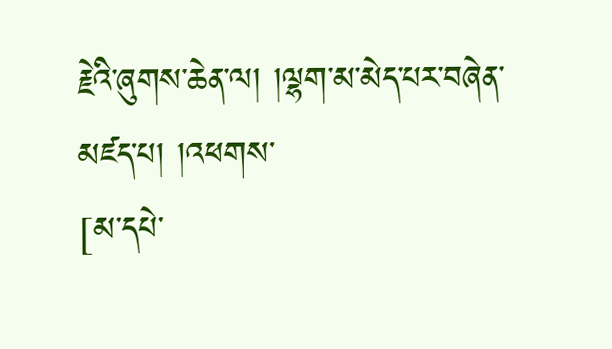རྗེའི་ཞུགས་ཆེན་ལ། །ལྷག་མ་མེད་པར་བཞེན་མཛད་པ། །འཕགས་
[མ་དཔེ་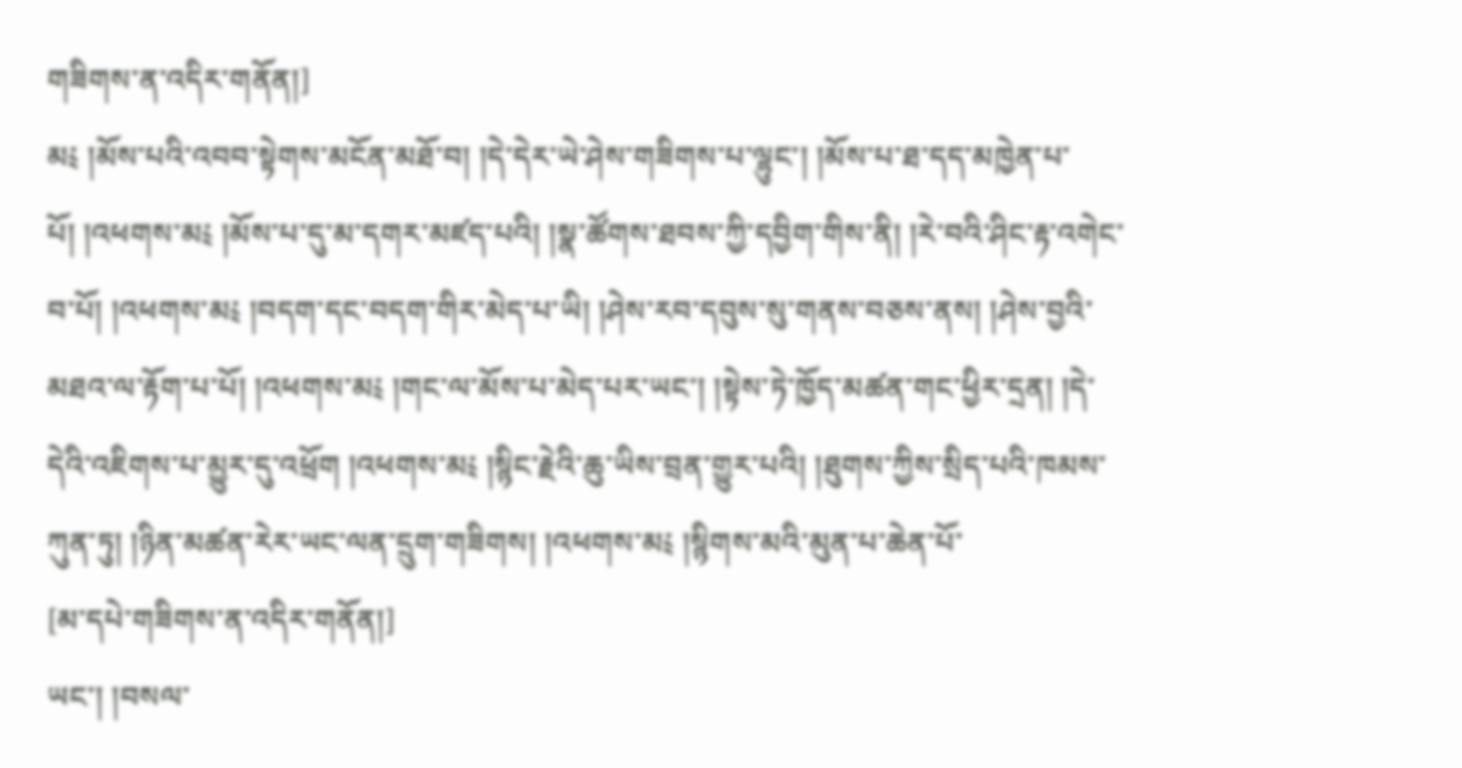གཟིགས་ན་འདིར་གནོན།]
མ༴ །མོས་པའི་འབབ་སྟེགས་མངོན་མཐོ་བ། །དེ་དེར་ཡེ་ཤེས་གཟིགས་པ་ལྷུང་། །མོས་པ་ཐ་དད་མཁྱེན་པ་པོ། །འཕགས་མ༴ །མོས་པ་དུ་མ་དགར་མཛད་པའི། །སྣ་ཚོགས་ཐབས་ཀྱི་དབྱིག་གིས་ནི། །རེ་བའི་ཤིང་རྟ་འགེང་བ་པོ། །འཕགས་མ༴ །བདག་དང་བདག་གིར་མེད་པ་ཡི། །ཤེས་རབ་དབུས་སུ་གནས་བཅས་ནས། །ཤེས་བྱའི་མཐའ་ལ་རྟོག་པ་པོ། །འཕགས་མ༴ །གང་ལ་མོས་པ་མེད་པར་ཡང་། །སྟེས་ཏེ་ཁྱོད་མཚན་གང་ཕྱིར་དྲན། །དེ་དེའི་འཇིགས་པ་མྱུར་དུ་འཕྲོག །འཕགས་མ༴ །སྙིང་རྗེའི་ཆུ་ཡིས་བྲན་གྱུར་པའི། །ཐུགས་ཀྱིས་སྲིད་པའི་ཁམས་ཀུན་ཏུ། །ཉིན་མཚན་རེར་ཡང་ལན་དྲུག་གཟིགས། །འཕགས་མ༴ །སྙིགས་མའི་མུན་པ་ཆེན་པོ་
[མ་དཔེ་གཟིགས་ན་འདིར་གནོན།]
ཡང་། །བསལ་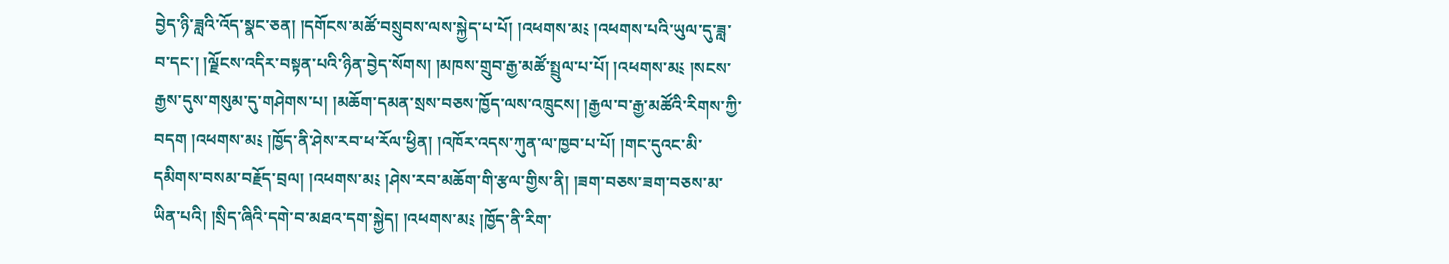བྱེད་ཉི་ཟླའི་འོད་སྣང་ཅན། །དགོངས་མཚོ་བསྲུབས་ལས་སྐྱེད་པ་པོ། །འཕགས་མ༴ །འཕགས་པའི་ཡུལ་དུ་ཟླ་བ་དང་། །ལྗོངས་འདིར་བསྟན་པའི་ཉིན་བྱེད་སོགས། །མཁས་གྲུབ་རྒྱ་མཚོ་སྤྲུལ་པ་པོ། །འཕགས་མ༴ །སངས་རྒྱས་དུས་གསུམ་དུ་གཤེགས་པ། །མཆོག་དམན་སྲས་བཅས་ཁྱོད་ལས་འཁྲུངས། །རྒྱལ་བ་རྒྱ་མཚོའི་རིགས་ཀྱི་བདག །འཕགས་མ༴ །ཁྱོད་ནི་ཤེས་རབ་ཕ་རོལ་ཕྱིན། །འཁོར་འདས་ཀུན་ལ་ཁྱབ་པ་པོ། །གང་དུའང་མི་དམིགས་བསམ་བརྗོད་བྲལ། །འཕགས་མ༴ །ཤེས་རབ་མཆོག་གི་རྩལ་གྱིས་ནི། །ཟག་བཅས་ཟག་བཅས་མ་ཡིན་པའི། །སྲིད་ཞིའི་དགེ་བ་མཐའ་དག་སྐྱེད། །འཕགས་མ༴ །ཁྱོད་ནི་རིག་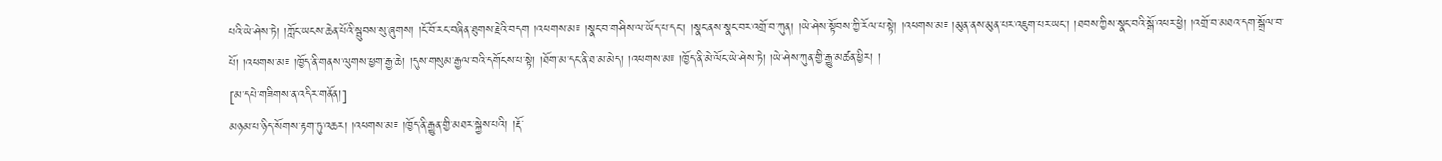པའི་ཡེ་ཤེས་ཏེ། །ཀློང་ཡངས་ཆེན་པོའི་སྦུབས་སུ་ཞུགས། །ངོ་བོ་རང་བཞིན་ཐུགས་རྗེའི་བདག །འཕགས་མ༴ །སྣང་བ་གཤིས་ལ་ཡོད་པ་དང་། །སྣང་ནས་སྣང་བར་འགྲོ་བ་ཀུན། །ཡེ་ཤེས་སྟོབས་ཀྱི་རོལ་པ་སྟེ། །འཕགས་མ༴ །མུན་ནས་མུན་པར་འཇུག་པར་ཡང་། །ཐབས་ཀྱིས་སྣང་བའི་སྒོ་འཕར་ཕྱེ། །འགྲོ་བ་མཐའ་དག་སྒྲོལ་བ་པོ། །འཕགས་མ༴ །ཁྱོད་ནི་གནས་ལུགས་ཕྱག་རྒྱ་ཆེ། །དུས་གསུམ་རྒྱལ་བའི་དགོངས་པ་སྟེ། །ཐོག་མ་དང་ནི་ཐ་མ་མེད། །འཕགས་མ༴ །ཁྱོད་ནི་མེ་ལོང་ཡེ་ཤེས་ཏེ། །ཡེ་ཤེས་ཀུན་གྱི་རྒྱུ་མཚན་ཕྱིར། །
[མ་དཔེ་གཟིགས་ན་འདིར་གནོན།]
མཉམ་པ་ཉིད་སོགས་རྟག་ཏུ་འཆར། །འཕགས་མ༴ །ཁྱོད་ནི་རྒྱུན་གྱི་མཐར་སྐྱེས་པའི། །རྡོ་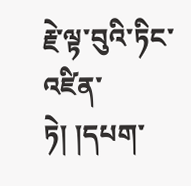རྗེ་ལྟ་བུའི་ཏིང་འཛིན་ཏེ། །དཔག་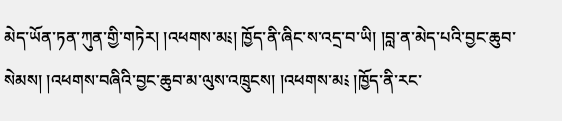མེད་ཡོན་ཏན་ཀུན་གྱི་གཏེར། །འཕགས་མ༴། ཁྱོད་ནི་ཞིང་ས་འདྲ་བ་ཡི། །བླ་ན་མེད་པའི་བྱང་ཆུབ་སེམས། །འཕགས་བཞིའི་བྱང་ཆུབ་མ་ལུས་འཁྲུངས། །འཕགས་མ༴ །ཁྱོད་ནི་རང་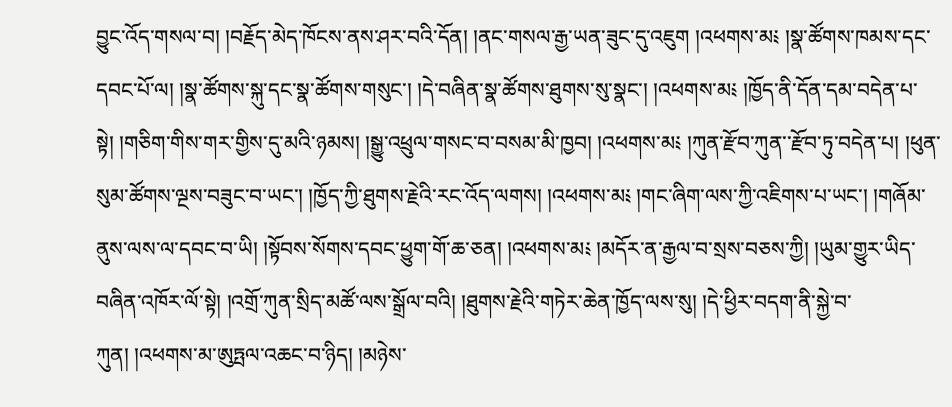བྱུང་འོད་གསལ་བ། །བརྗོད་མེད་ཁོངས་ནས་ཤར་བའི་དོན། །ནང་གསལ་རྒྱ་ཡན་ཟུང་དུ་འཇུག །འཕགས་མ༴ །སྣ་ཚོགས་ཁམས་དང་དབང་པོ་ལ། །སྣ་ཚོགས་སྐུ་དང་སྣ་ཚོགས་གསུང་། །དེ་བཞིན་སྣ་ཚོགས་ཐུགས་སུ་སྣང་། །འཕགས་མ༴ །ཁྱོད་ནི་དོན་དམ་བདེན་པ་སྟེ། །གཅིག་གིས་གར་གྱིས་དུ་མའི་ཉམས། །སྒྱུ་འཕྲུལ་གསང་བ་བསམ་མི་ཁྱབ། །འཕགས་མ༴ །ཀུན་རྫོབ་ཀུན་་རྫོབ་ཏུ་བདེན་པ། །ཕུན་སུམ་ཚོགས་ལྔས་བཟུང་བ་ཡང་། །ཁྱོད་ཀྱི་ཐུགས་རྗེའི་རང་འོད་ལགས། །འཕགས་མ༴ །གང་ཞིག་ལས་ཀྱི་འཇིགས་པ་ཡང་། །གཞོམ་ནུས་ལས་ལ་དབང་བ་ཡི། །སྟོབས་སོགས་དབང་ཕྱུག་གོ་ཆ་ཅན། །འཕགས་མ༴ །མདོར་ན་རྒྱལ་བ་སྲས་བཅས་ཀྱི། །ཡུམ་གྱུར་ཡིད་བཞིན་འཁོར་ལོ་སྟེ། །འགྲོ་ཀུན་སྲིད་མཚོ་ལས་སྒྲོལ་བའི། །ཐུགས་རྗེའི་གཏེར་ཆེན་ཁྱོད་ལས་སུ། །དེ་ཕྱིར་བདག་ནི་སྐྱེ་བ་ཀུན། །འཕགས་མ་ཨུཏྤལ་འཆང་བ་ཉིད། །མཉེས་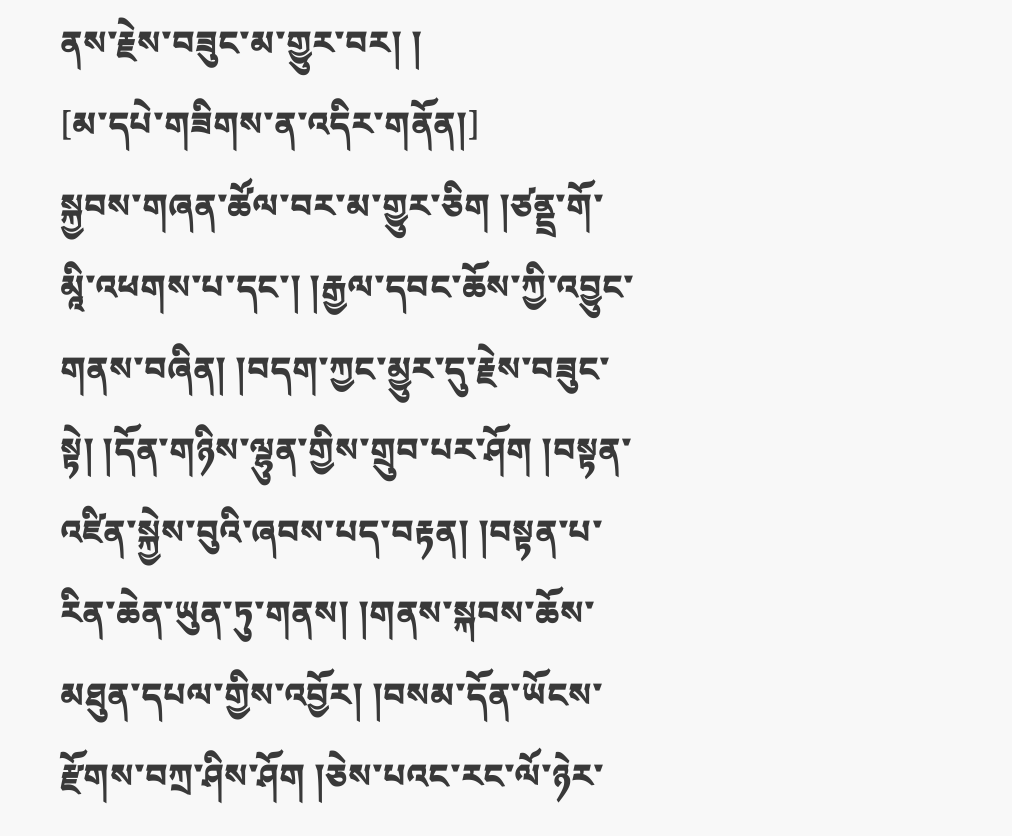ནས་རྗེས་བཟུང་མ་གྱུར་བར། །
[མ་དཔེ་གཟིགས་ན་འདིར་གནོན།]
སྐྱབས་གཞན་ཚོལ་བར་མ་གྱུར་ཅིག །ཙནྡྲ་གོ་མཱི་འཕགས་པ་དང་། །རྒྱལ་དབང་ཆོས་ཀྱི་འབྱུང་གནས་བཞིན། །བདག་ཀྱང་མྱུར་དུ་རྗེས་བཟུང་སྟེ། །དོན་གཉིས་ལྷུན་གྱིས་གྲུབ་པར་ཤོག །བསྟན་འཛིན་སྐྱེས་བུའི་ཞབས་པད་བརྟན། །བསྟན་པ་རིན་ཆེན་ཡུན་ཏུ་གནས། །གནས་སྐབས་ཆོས་མཐུན་དཔལ་གྱིས་འབྱོར། །བསམ་དོན་ཡོངས་རྫོགས་བཀྲ་ཤིས་ཤོག །ཅེས་པའང་རང་ལོ་ཉེར་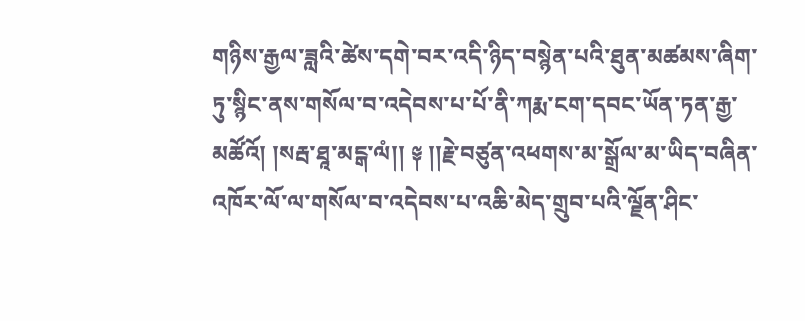གཉིས་རྒྱལ་ཟླའི་ཚེས་དགེ་བར་འདི་ཉིད་བསྙེན་པའི་ཐུན་མཚམས་ཞིག་ཏུ་སྙིང་ནས་གསོལ་བ་འདེབས་པ་པོ་ནི་ཀརྨ་ངག་དབང་ཡོན་ཏན་རྒྱ་མཚོའོ། །སརྦ་ཐཱ་མངྒ་ལཾ།། ༈ །།རྗེ་བཙུན་འཕགས་མ་སྒྲོལ་མ་ཡིད་བཞིན་འཁོར་ལོ་ལ་གསོལ་བ་འདེབས་པ་འཆི་མེད་གྲུབ་པའི་ལྗོན་ཤིང་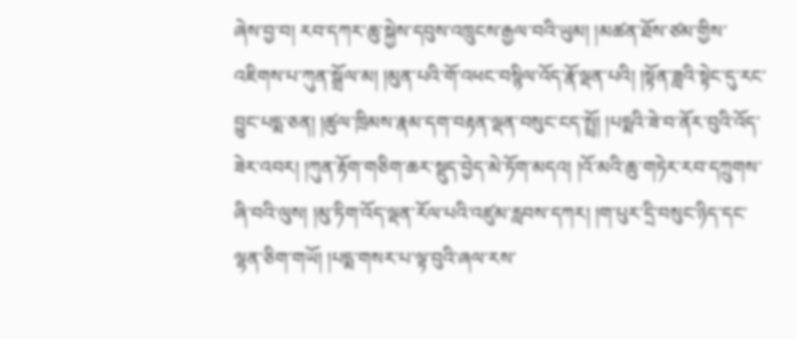ཞེས་བྱ་བ། རབ་དཀར་ཆུ་སྐྱེས་དབུས་འཁྲུངས་རྒྱལ་བའི་ཡུམ། །མཚན་ཐོས་ཙམ་གྱིས་འཇིགས་པ་ཀུན་སྒྲོལ་མ། །མུན་པའི་གོ་འཕང་བསྙིལ་འོད་རྣོ་ལྡན་པའི། །སྟོན་ཟླའི་སྟེང་དུ་རང་བྱུང་པདྨ་ཅན། །ཚུལ་ཁྲིམས་རྣམ་དག་བརྟན་ལྡན་བསུང་ངད་སྤྲོ། །པདྨའི་ཟེ་བ་ནོར་བུའི་འོད་ཟེར་འབར། །ཀུན་རྟོག་གཅིག་ཆར་སྡུད་བྱེད་མེ་ཏོག་མདའ། །འོ་མའི་ཆུ་གཏེར་རབ་དཀྲུགས་ཞི་བའི་ལུས། །མུ་ཏིག་འོད་ལྡན་རོལ་པའི་འཛུམ་རླབས་དཀར། །ག་པུར་དྲི་བསུང་ཉིད་དང་ལྷན་ཅིག་གཡོ། །པདྨ་གསར་པ་ལྟ་བུའི་ཞལ་རས་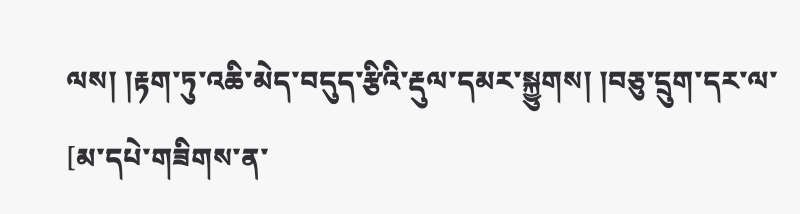ལས། །རྟག་ཏུ་འཆི་མེད་བདུད་རྩིའི་རྡུལ་དམར་སྐྱུགས། །བཅུ་དྲུག་དར་ལ་
[མ་དཔེ་གཟིགས་ན་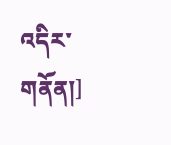འདིར་གནོན།]